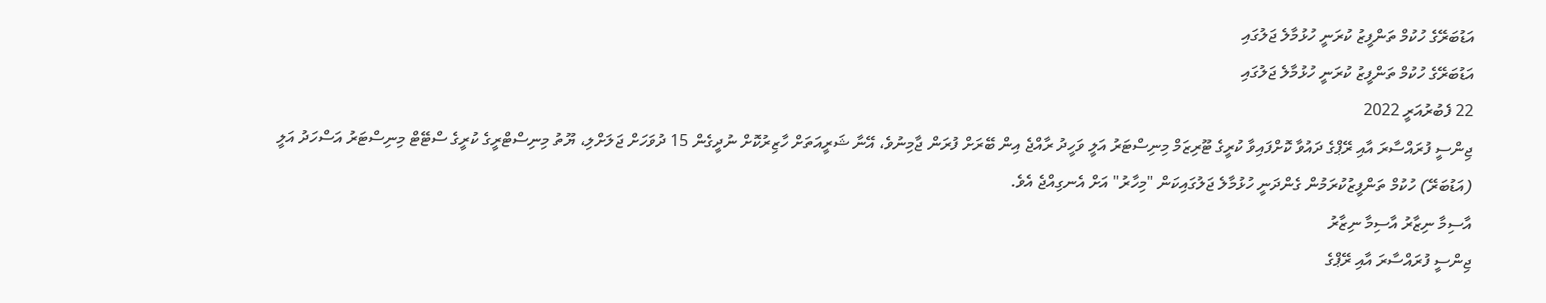އަޑުބަރޭގެ ހުކުމް ތަންފީޒު ކުރަނީ ހުޅުމާލެ ޖަލުގައި
އަޑުބަރޭގެ ހުކުމް ތަންފީޒު ކުރަނީ ހުޅުމާލެ ޖަލުގައި
22 ފެބުރުއަރީ 2022
ޖިންސީ ފުރައްސާރަ އާއި ރޭޕްގެ ދައުވާ ކޮށްފައިވާ ކުރީގެ ޓޫރިޒަމް މިނިސްޓަރު އަލީ ވަހީދު ރާއްޖެ އިން ބޭރަށް ފުރަން ޖާމިނުވެ، އޭނާ ޝަރީއަތަށް ހާޒިރުކޮށް ނުދީގެން 15 ދުވަހަށް ޖަލަށްލި، ޔޫތު މިނިސްޓްރީގެ ކުރީގެ ސްޓޭޓް މިނިސްޓަރު އަސްހަދު އަލީ (އަޑުބަރޭ) ހުކުމް ތަންފީޒުކުރަމުން ގެންދަނީ ހުޅުމާލެ ޖަލުގައިކަން "މިހާރު" އަށް އެނގިއްޖެ އެވެ.
އާސިމާ ނިޒާރު އާސިމާ ނިޒާރު
ޖިންސީ ފުރައްސާރަ އާއި ރޭޕްގެ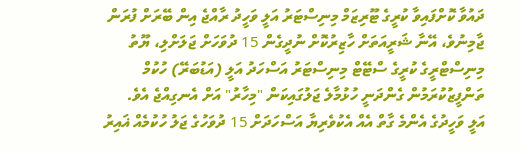ދައުވާ ކޮށްފައިވާ ކުރީގެ ޓޫރިޒަމް މިނިސްޓަރު އަލީ ވަހީދު ރާއްޖެ އިން ބޭރަށް ފުރަން ޖާމިނުވެ، އޭނާ ޝަރީއަތަށް ހާޒިރުކޮށް ނުދީގެން 15 ދުވަހަށް ޖަލަށްލި، ޔޫތު މިނިސްޓްރީގެ ކުރީގެ ސްޓޭޓް މިނިސްޓަރު އަސްހަދު އަލީ (އަޑުބަރޭ) ހުކުމް ތަންފީޒުކުރަމުން ގެންދަނީ ހުޅުމާލެ ޖަލުގައިކަން "މިހާރު" އަށް އެނގިއްޖެ އެވެ.
އަލީ ވަހީދުގެ އެންމެ ގާތް އެއް އެކުވެރިޔާ އަސްހަދަށް 15 ދުވަހުގެ ޖަލު ހުކުމެއް ޣައިރު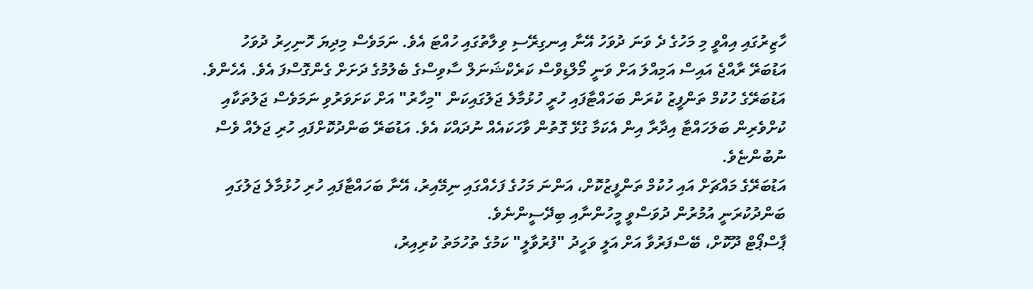ހާޒިރުގައި އިއްވީ މި މަހުގެ ދެ ވަނަ ދުވަހު އޭނާ އިނގިރޭސި ވިލާތުގައި ހުއްޓަ އެވެ. ނަމަވެސް މިދިޔަ ހޮނިހިރު ދުވަހު އަޑުބަރޭ ރާއްޖެ އައިސް އަމިއްލަ އަށް ވަނީ މޯލްޑިވްސް ކަރެކްޝަނަލް ސާވިސްގެ ބެލުމުގެ ދަށަށް ގެންގޮސްފަ އެވެ. އެހެންވެ.
އަޑުބަރޭގެ ހުކުމް ތަންފީޒު ކުރަން ބަހައްޓާފައި ހުރީ ހުޅުމާލެ ޖަލުގައިކަން "މިހާރު" އަށް ކަށަވަރުވި ނަމަވެސް ޖަލުތަކާއި ކުށްވެރިން ބަލަހައްޓާ އިދާރާ އިން އެކަމާ ގުޅޭ ގޮތުން ވާހަކައެއް ނުދައްކަ އެވެ. އަޑުބަރޭ ބަންދުކޮށްފައި ހުރި ޖަލެއް ވެސް ނުބުންޏެވެ.
އަޑުބަރޭގެ މައްޗަށް އައި ހުކުމް ތަންފީޒުކޮށް، އަންނަ މަހުގެ ފަހެއްގައި ނިމޭއިރު، އޭނާ ބަހައްޓާފައި ހުރި ހުޅުމާލެ ޖަލުގައި ބަންދުކުރަނީ އުމުރުން ދުވަސްވީ މީހުންނާއި ބިދޭސީންނެވެ.
ޕާސްޕޯޓް ދޫކޮށް، ބޭސްފަރުވާ އަށް އަލީ ވަހީދު "ފުރުވާލީ" ކަމުގެ ތުހުމަތު ކުރިއިރު،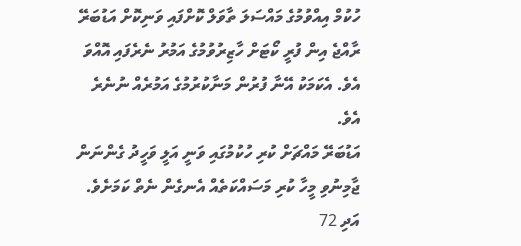ހުކުމް އިއްވުމުގެ މައްސަލަ ތާވަލް ކޮށްފައި ވަނިކޮށް އަޑުބަރޭ ރާއްޖެ އިން ފުރީ ކޯޓަށް ހާޒިރުވުމުގެ އަމުރު ނެރެފައި އޮއްވަ އެވެ. އެކަމަކު އޭނާ ފުރުން މަނާކުރުމުގެ އަމުރެއް ނުނެރެ އެވެ.
އަޑުބަރޭ މައްޗަށް ކުރި ހުކުމުގައި ވަނީ އަލީ ވަހީދު ގެންނަން ޖާމިނުވި މީހާ ކުރި މަސައްކަތެއް އެނގެން ނެތް ކަމަށެވެ. އަދި 72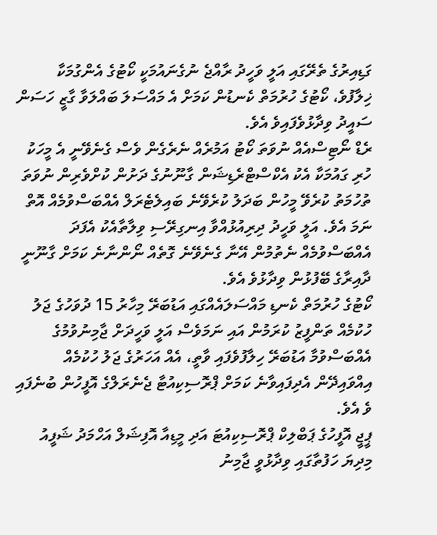ގަޑިއިރުގެ ތެރޭގައި އަލީ ވަހީދު ރާއްޖެ ނުގެނައުމަކީ ކޯޓުގެ އެންގުމަކާ ޚިލާފުވެ، ކޯޓުގެ ހުރުމަތް ކެނޑުން ކަމަށް އެ މައްސަލަ ބައްލަވާ ގާޒީ ހަސަން ސައީދު ވިދާޅުވެފައިވެ އެވެ.
ރެޑް ނޯޓިސްއެއް ނުވަތަ ކޯޓު އަމުރެއް ނެރެގެން ވެސް ގެނެވޭނީ އެ މީހަކު ހުރި ގައުމަކާ އެކު އެކްސްޓްރެޑިޝަން ގާނޫނުގެ ދަށުން ކުށްވެރިން ނުވަތަ ތުހުމަތު ކުރެވޭ މީހުން ބަދަލު ކުރެވޭނެ ބައިލެޓެރަލް އެއްބަސްވުމެއް އޮތް ނަމަ އެވެ. އަލީ ވަހީދު ދިރިއުޅުއްވާ އިނގިރޭސި ވިލާތާއެކު އެފަދަ އެއްބަސްވުމެއް ނެތުމުން އޭނާ ގެނެވޭނެ ގޮތެއް ނޯންނާނެ ކަމަށް ގާނޫނީ ދާއިރާގެ ބޭފުޅުން ވިދާޅުވެ އެވެ.
ކޯޓުގެ ހުރުމަތް ކެނޑި މައްސަލައެއްގައި އަޑުބަރޭ މިހާރު 15 ދުވަހުގެ ޖަލު ހުކުމެއް ތަންފީޒު ކުރަމުން އައި ނަމަވެސް އަލީ ވަހީދަށް ޖާމިނުވުމުގެ އެއްބަސްވުމާ އަޑުބަރޭ ހިލާފުވެފައި ވާތީ، އެއް އަހަރުގެ ޖަލު ހުކުމެއް އިއްވައިދޭން އެދިފައިވާނެ ކަމަށް ޕްރޮސިކިއުޓާ ޖެނެރަލްގެ އޮފީހުން ބުނެފައި ވެ އެވެ.
ޕީޖީ އޮފީހުގެ ޕަބްލިކް ޕްރޮސިކިއުޓަ އަދި މީޑިއާ އޮފިޝަލް އަހްމަދު ޝަފީއު މިދިޔަ ހަފުތާގައި ވިދާޅުވީ ޖާމިނު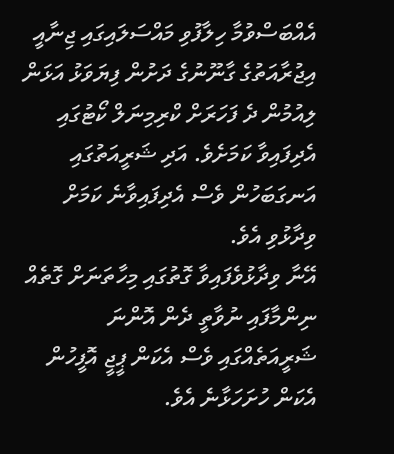އެއްބަސްވުމާ ހިލާފުވި މައްސަލައިގައި ޖިނާއީ އިޖުރާއަތުގެ ގާނޫނުގެ ދަށުން ފިޔަވަޅު އަޅަން ލިއުމުން ދެ ފަހަރަށް ކްރިމިނަލް ކޯޓުގައި އެދިފައިވާ ކަމަށެވެ. އަދި ޝަރީއަތުގައި އަނގަބަހުން ވެސް އެދިފައިވާނެ ކަމަށް ވިދާޅުވި އެވެ.
އޭނާ ވިދާޅުވެފައިވާ ގޮތުގައި މިހާތަނަށް ގޮތެއް ނިންމާފައި ނުވާތީ ދެން އޮންނަ ޝަރީއަތެއްގައި ވެސް އެކަން ޕީޖީ އޮފީހުން އެކަން ހުށަހަޅާނެ އެވެ.